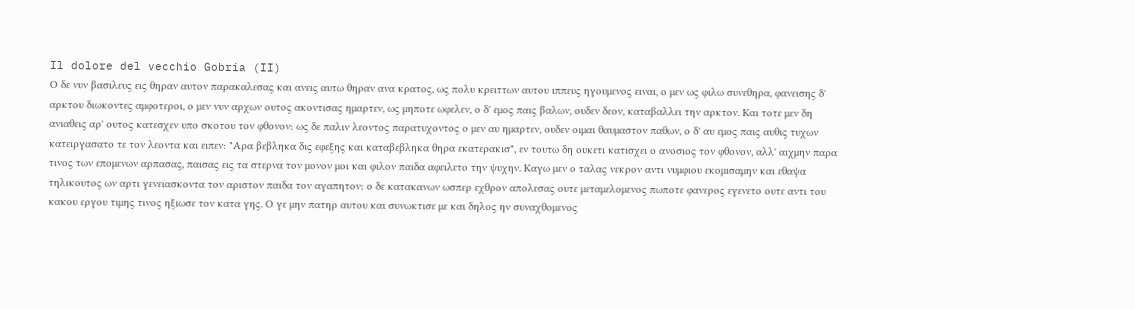Il dolore del vecchio Gobria (II)
Ο δε νυν βασιλευς εις θηραν αυτον παρακαλεσας και ανεις αυτω θηραν ανα κρατος, ως πολυ κρειττων αυτου ιππευς ηγουμενος ειναι, ο μεν ως φιλω συνεθηρα, φανεισης δ' αρκτου διωκοντες αμφοτεροι, ο μεν νυν αρχων ουτος ακοντισας ημαρτεν, ως μηποτε ωφελεν, ο δ' εμος παις βαλων, ουδεν δεον, καταβαλλει την αρκτον. Και τοτε μεν δη ανιαθεις αρ' ουτος κατεσχεν υπο σκοτου τον φθονον: ως δε παλιν λεοντος παρατυχοντος ο μεν αυ ημαρτεν, ουδεν οιμαι θαυμαστον παθων, ο δ' αυ εμος παις αυθις τυχων κατειργασατο τε τον λεοντα και ειπεν: "Αρα βεβληκα δις εφεξης και καταβεβληκα θηρα εκατερακισ", εν τουτω δη ουκετι κατισχει ο ανοσιος τον φθονον, αλλ' αιχμην παρα τινος των επομενων αρπασας, παισας εις τα στερνα τον μονον μοι και φιλον παιδα αφειλετο την ψυχην. Καγω μεν ο ταλας νεκρον αντι νυμφιου εκομισαμην και εθαψα τηλικουτος ων αρτι γενειασκοντα τον αριστον παιδα τον αγαπητον: ο δε κατακανων ωσπερ εχθρον απολεσας ουτε μεταμελομενος πωποτε φανερος εγενετο ουτε αντι του κακου εργου τιμης τινος ηξιωσε τον κατα γης. Ο γε μην πατηρ αυτου και συνωκτισε με και δηλος ην συναχθομενος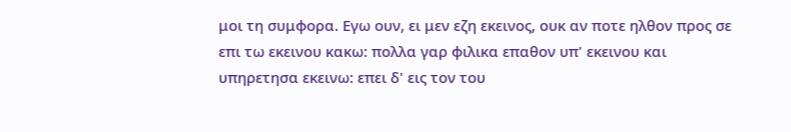μοι τη συμφορα. Εγω ουν, ει μεν εζη εκεινος, ουκ αν ποτε ηλθον προς σε επι τω εκεινου κακω: πολλα γαρ φιλικα επαθον υπ' εκεινου και υπηρετησα εκεινω: επει δ' εις τον του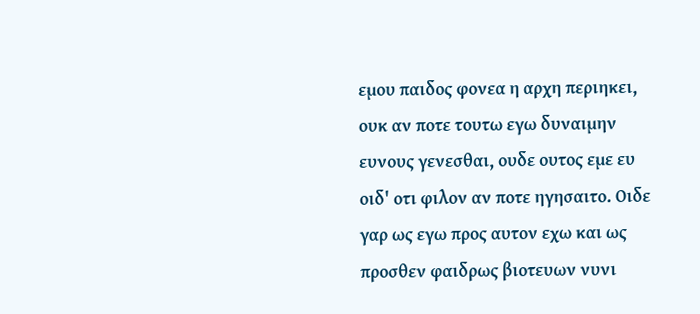εμου παιδος φονεα η αρχη περιηκει, ουκ αν ποτε τουτω εγω δυναιμην ευνους γενεσθαι, ουδε ουτος εμε ευ οιδ' οτι φιλον αν ποτε ηγησαιτο. Οιδε γαρ ως εγω προς αυτον εχω και ως προσθεν φαιδρως βιοτευων νυνι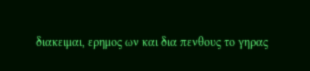διακειμαι, ερημος ων και δια πενθους το γηρας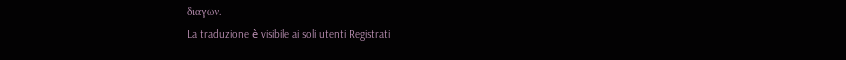διαγων.
La traduzione è visibile ai soli utenti Registrati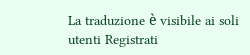La traduzione è visibile ai soli utenti Registrati